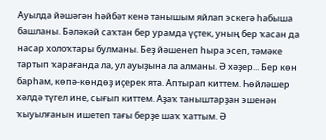Ауылда йәшәгән һәйбәт кенә танышым яйлап эскегә һабыша башланы. Бәләкәй саҡтан бер урамда үҫтек, уның бер ҡасан да насар холоҡтары булманы. Беҙ йәшенеп һыра эсеп, тәмәке тартып ҡарағанда ла, ул ауыҙына ла алманы. Ә хәҙер... Бер көн барһам, көпә-көндөҙ иҫерек ята. Аптырап киттем. Һөйләшер хәлдә түгел ине, сығып киттем. Аҙаҡ таныштарҙан эшенән ҡыуылғанын ишетеп тағы берҙе шаҡ ҡаттым. Ә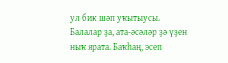ул бик шәп уҡытыусы. Балалар ҙа, ата-әсәләр ҙә үҙен ныҡ ярата. Баҡһаң, эсеп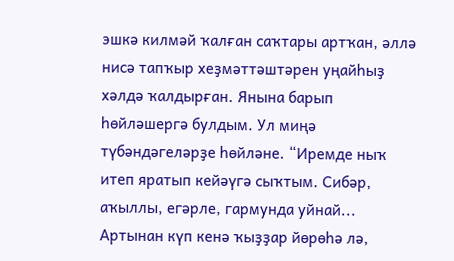эшкә килмәй ҡалған саҡтары артҡан, әллә нисә тапҡыр хеҙмәттәштәрен уңайһыҙ хәлдә ҡалдырған. Янына барып һөйләшергә булдым. Ул миңә түбәндәгеләрҙе һөйләне. “Иремде ныҡ итеп яратып кейәүгә сыҡтым. Сибәр, аҡыллы, егәрле, гармунда уйнай... Артынан күп кенә ҡыҙҙар йөрөһә лә,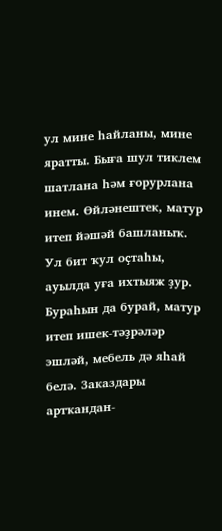ул мине һайланы, мине яратты. Быға шул тиклем шатлана һәм ғорурлана инем. Өйләнештек, матур итеп йәшәй башланыҡ. Ул бит ҡул оҫтаһы, ауылда уға ихтыяж ҙур. Бураһын да бурай, матур итеп ишек-тәҙрәләр эшләй, мебель дә яһай белә. Заказдары артҡандан-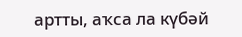артты, аҡса ла күбәй